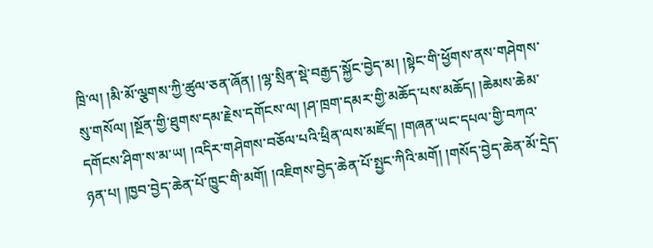ཁྲི་ལ། །མི་མོ་ལྕགས་ཀྱི་ཚུལ་ཅན་ཞོན། །ལྷ་སྲིན་སྡེ་བརྒྱད་སྐྱོང་བྱེད་མ། །སྟེང་གི་ཕྱོགས་ནས་གཤེགས་སུ་གསོལ། །སྔོན་གྱི་ཐུགས་དམ་རྗེས་དགོངས་ལ། །ཤ་ཁྲག་དམར་གྱི་མཆོད་པས་མཆོད། །ཆེམས་ཆེམ་དགོངས་ཤིག་ས་མ་ཡ། །འདིར་གཤེགས་བཅོལ་པའི་ཕྲིན་ལས་མཛོད། །གཞན་ཡང་དཔལ་གྱི་བཀའ་ཉན་པ། །ཁྱབ་བྱེད་ཆེན་པོ་ཁྱུང་གི་མགོ། །འཇིགས་བྱེད་ཆེན་པོ་སྤྱང་ཀིའི་མགོ། །གསོད་བྱེད་ཆེན་མོ་དྲེད་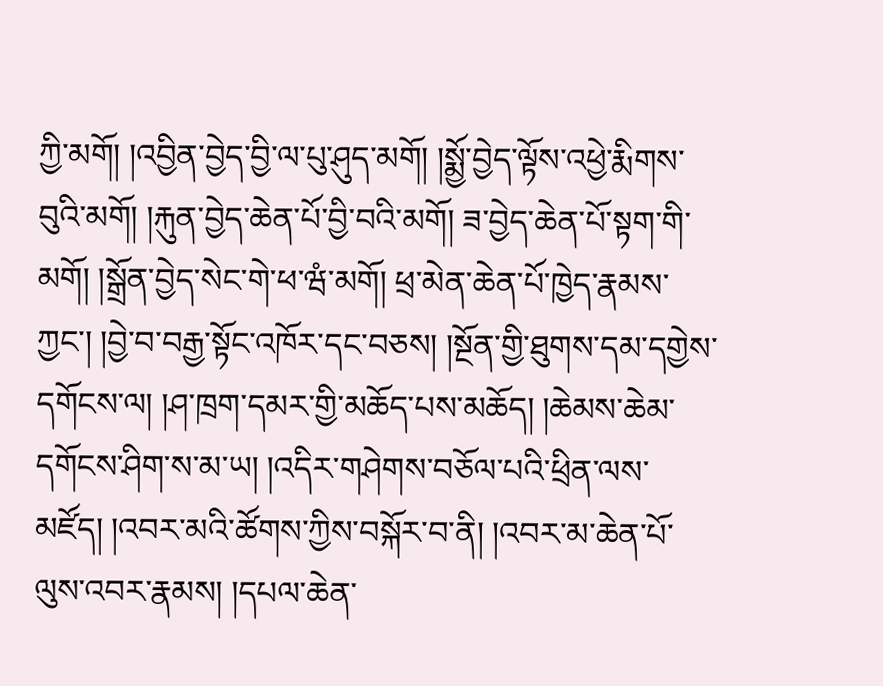ཀྱི་མགོ། །འབྱིན་བྱེད་བྱི་ལ་པུ་ཤུད་མགོ། །སྨྱོ་བྱེད་ལྟོས་འཕྱེ་རྨིགས་བུའི་མགོ། །རྐུན་བྱེད་ཆེན་པོ་བྱི་བའི་མགོ། ཟ་བྱེད་ཆེན་པོ་སྟག་གི་མགོ། །སྒྲོན་བྱེད་སེང་གེ་ཕ་ཝཾ་མགོ། ཕྲ་མེན་ཆེན་པོ་ཁྱེད་རྣམས་ཀྱང་། །བྱེ་བ་བརྒྱ་སྟོང་འཁོར་དང་བཅས། །སྔོན་གྱི་ཐུགས་དམ་དགྱེས་དགོངས་ལ། །ཤ་ཁྲག་དམར་གྱི་མཆོད་པས་མཆོད། །ཆེམས་ཆེམ་དགོངས་ཤིག་ས་མ་ཡ། །འདིར་གཤེགས་བཅོལ་པའི་ཕྲིན་ལས་མཛོད། །འབར་མའི་ཚོགས་ཀྱིས་བསྐོར་བ་ནི། །འབར་མ་ཆེན་པོ་ལུས་འབར་རྣམས། །དཔལ་ཆེན་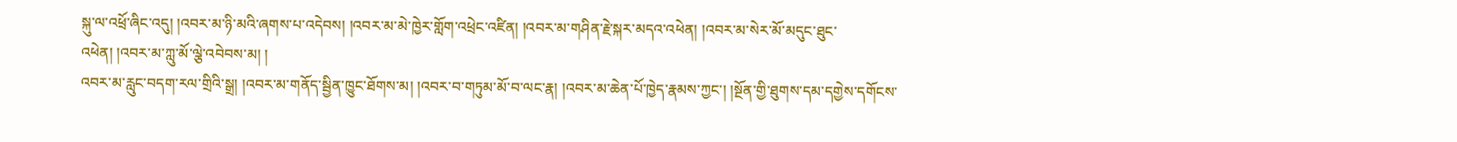སྐུ་ལ་འཕྲོ་ཞིང་འདུ། །འབར་མ་ཉི་མའི་ཞགས་པ་འདེབས། །འབར་མ་མེ་ཁྱེར་གློག་འཕྲེང་འཛིན། །འབར་མ་གཤིན་རྗེ་སྐར་མདའ་འཕེན། །འབར་མ་སེར་མོ་མདུང་ཐུང་འཕེན། །འབར་མ་ཀླུ་མོ་ལྕེ་འབེབས་མ། །
འབར་མ་རླུང་བདག་རལ་གྲིའི་སྒྲ། །འབར་མ་གནོད་སྦྱིན་ཁྱུང་ཐོགས་མ། །འབར་བ་གཏུམ་མོ་བ་ལང་རྣ། །འབར་མ་ཆེན་པོ་ཁྱེད་རྣམས་ཀྱང་། །སྔོན་གྱི་ཐུགས་དམ་དགྱེས་དགོངས་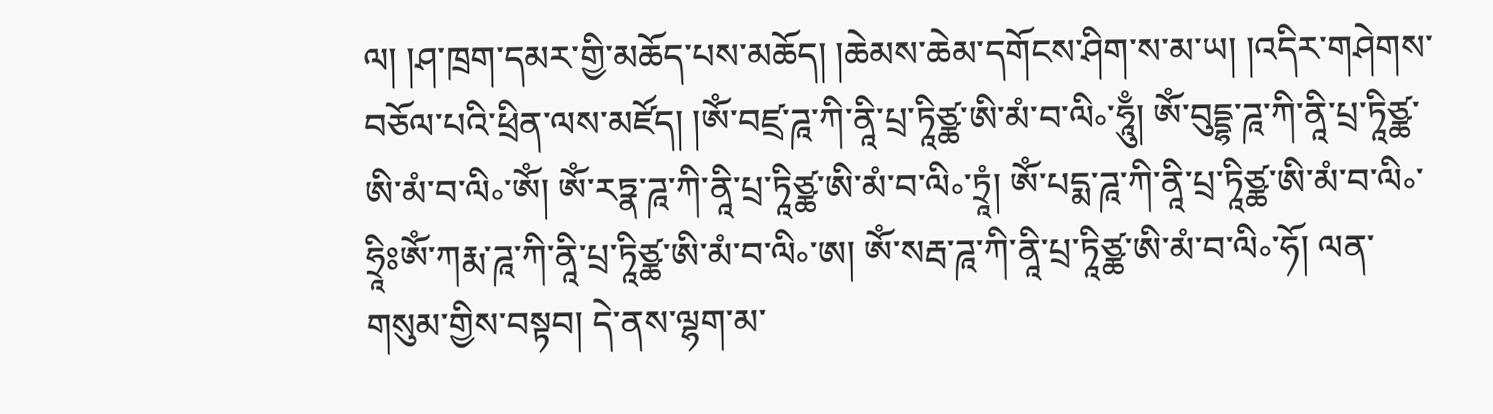ལ། །ཤ་ཁྲག་དམར་གྱི་མཆོད་པས་མཆོད། །ཆེམས་ཆེམ་དགོངས་ཤིག་ས་མ་ཡ། །འདིར་གཤེགས་བཅོལ་པའི་ཕྲིན་ལས་མཛོད། །ཨོཾ་བཛྲ་ཌཱ་ཀི་ནཱི་པྲ་ཏཱིཙྪ་ཨི་མཾ་བ་ལི༚་ཧཱུྃ། ཨོཾ་བུདྡྷ་ཌཱ་ཀི་ནཱི་པྲ་ཏཱིཙྪ་ཨི་མཾ་བ་ལི༚་ཨོཾ། ཨོཾ་རཏྣ་ཌཱ་ཀི་ནཱི་པྲ་ཏཱིཙྪ་ཨི་མཾ་བ་ལི༚་ཏྲཱཾ། ཨོཾ་པདྨ་ཌཱ་ཀི་ནཱི་པྲ་ཏཱིཙྪ་ཨི་མཾ་བ་ལི༚་ཧྲཱིཿཨོཾ་ཀརྨ་ཌཱ་ཀི་ནཱི་པྲ་ཏཱིཙྪ་ཨི་མཾ་བ་ལི༚་ཨ། ཨོཾ་སརྦ་ཌཱ་ཀི་ནཱི་པྲ་ཏཱིཙྪ་ཨི་མཾ་བ་ལི༚་ཧོ། ལན་གསུམ་གྱིས་བསྟབ། དེ་ནས་ལྷག་མ་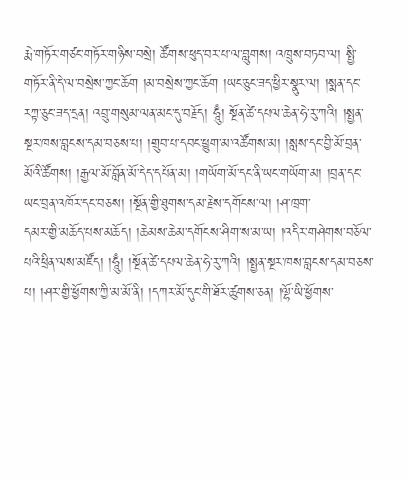རྨེ་གཏོར་གཙང་གཏོར་གཉིས་བསྲེ། ཚོགས་ཕུད་བར་པ་ལ་བླུགས། འཁྲུས་བཏབ་ལ། སྤྱི་གཏོར་ནི་དེ་ལ་བསྲེས་ཀྱང་ཆོག །མ་བསྲེས་ཀྱང་ཆོག །ཡང་ཅུང་ཟད་ཕྱིར་སྣུར་ལ། །སྨན་དང་རཀྟ་ཅུང་ཟད་དྲན། འབྲུ་གསུམ་ལན་མང་དུ་བརྗོད། ཧཱུྃ། སྔོན་ཚེ་དཔལ་ཆེན་ཧེ་རུ་ཀའི། །སྤྱན་སྔར་ཁས་བླངས་དམ་བཅས་པ། །གྲུབ་པ་དབང་ཕྱུག་མ་འཚོགས་མ། །སླས་དང་བྱི་མོ་བྲན་མོའི་ཚོགས། །རྒྱལ་མོ་བློན་མོ་དེད་དཔོན་མ། །གཡོག་མོ་དང་ནི་ཡང་གཡོག་མ། །བྲན་དང་ཡང་བྲན་འཁོར་དང་བཅས། །སྔོན་གྱི་ཐུགས་དམ་རྗེས་དགོངས་ལ། །ཤ་ཁྲག་
དམར་གྱི་མཆོད་པས་མཆོད། །ཆེམས་ཆེམ་དགོངས་ཤིག་ས་མ་ཡ། །འདིར་གཤེགས་བཅོལ་པའི་ཕྲིན་ལས་མཛོད། །ཧཱུྃ། །སྔོན་ཚེ་དཔལ་ཆེན་ཧེ་རུ་ཀའི། །སྤྱན་སྔར་ཁས་བླངས་དམ་བཅས་པ། །ཤར་གྱི་ཕྱོགས་ཀྱི་མ་མོ་ནི། །དཀར་མོ་དུང་གི་ཐོར་ཚུགས་ཅན། །ལྷོ་ཡི་ཕྱོགས་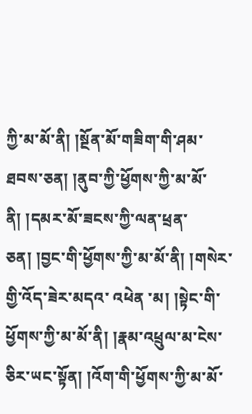ཀྱི་མ་མོ་ནི། །སྔོན་མོ་གཟིག་གི་ཤམ་ཐབས་ཅན། །ནུབ་ཀྱི་ཕྱོགས་ཀྱི་མ་མོ་ནི། །དམར་མོ་ཟངས་ཀྱི་ལན་ཕྲན་ཅན། །བྱང་གི་ཕྱོགས་ཀྱི་མ་མོ་ནི། །གསེར་གྱི་འོད་ཟེར་མདའ་ འཕེན ་མ། །སྟེང་གི་ཕྱོགས་ཀྱི་མ་མོ་ནི། །རྣམ་འཕྲུལ་མ་ངེས་ཅིར་ཡང་སྟོན། །འོག་གི་ཕྱོགས་ཀྱི་མ་མོ་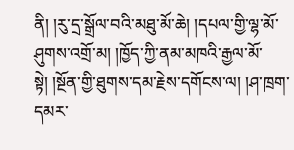ནི། །རུ་དྲ་སྒྲོལ་བའི་མཐུ་མོ་ཆེ། །དཔལ་གྱི་ལྷ་མོ་ཤུགས་འགྲོ་མ། །ཁྱོད་ཀྱི་ནམ་མཁའི་རྒྱལ་མོ་སྟེ། །སྔོན་གྱི་ཐུགས་དམ་རྗེས་དགོངས་ལ། །ཤ་ཁྲག་དམར་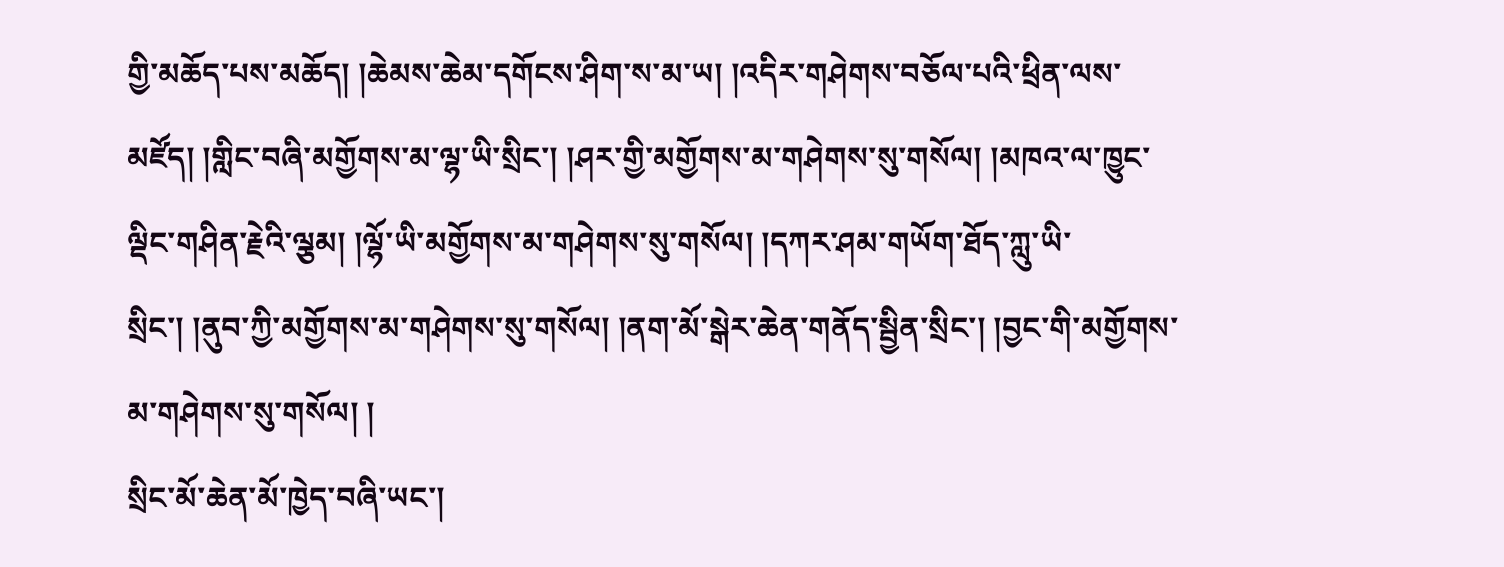གྱི་མཆོད་པས་མཆོད། །ཆེམས་ཆེམ་དགོངས་ཤིག་ས་མ་ཡ། །འདིར་གཤེགས་བཅོལ་པའི་ཕྲིན་ལས་མཛོད། །གླིང་བཞི་མགྱོགས་མ་ལྷ་ཡི་སྲིང་། །ཤར་གྱི་མགྱོགས་མ་གཤེགས་སུ་གསོལ། །མཁའ་ལ་ཁྱུང་ལྡིང་གཤིན་རྗེའི་ལྕམ། །ལྷོ་ཡི་མགྱོགས་མ་གཤེགས་སུ་གསོལ། །དཀར་ཤམ་གཡོག་ཐོད་ཀླུ་ཡི་སྲིང་། །ནུབ་ཀྱི་མགྱོགས་མ་གཤེགས་སུ་གསོལ། །ནག་མོ་སྒེར་ཆེན་གནོད་སྦྱིན་སྲིང་། །བྱང་གི་མགྱོགས་མ་གཤེགས་སུ་གསོལ། །
སྲིང་མོ་ཆེན་མོ་ཁྱེད་བཞི་ཡང་།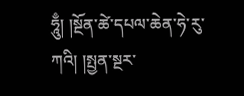ཧཱུྃ། །སྔོན་ཚེ་དཔལ་ཆེན་ཧེ་རུ་ཀའི། །སྤྱན་སྔར་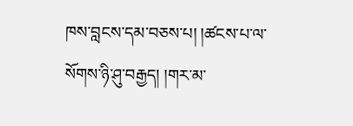ཁས་བླངས་དམ་བཅས་པ། །ཚངས་པ་ལ་སོགས་ཉི་ཤུ་བརྒྱད། །གར་མ་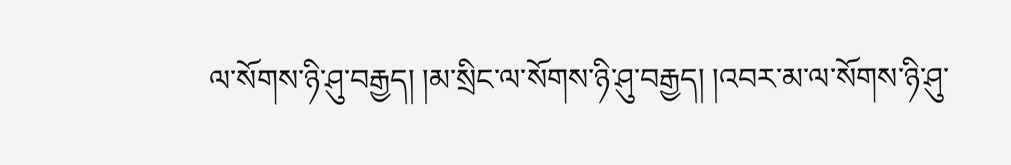ལ་སོགས་ཉི་ཤུ་བརྒྱད། །མ་སྲིང་ལ་སོགས་ཉི་ཤུ་བརྒྱད། །འབར་མ་ལ་སོགས་ཉི་ཤུ་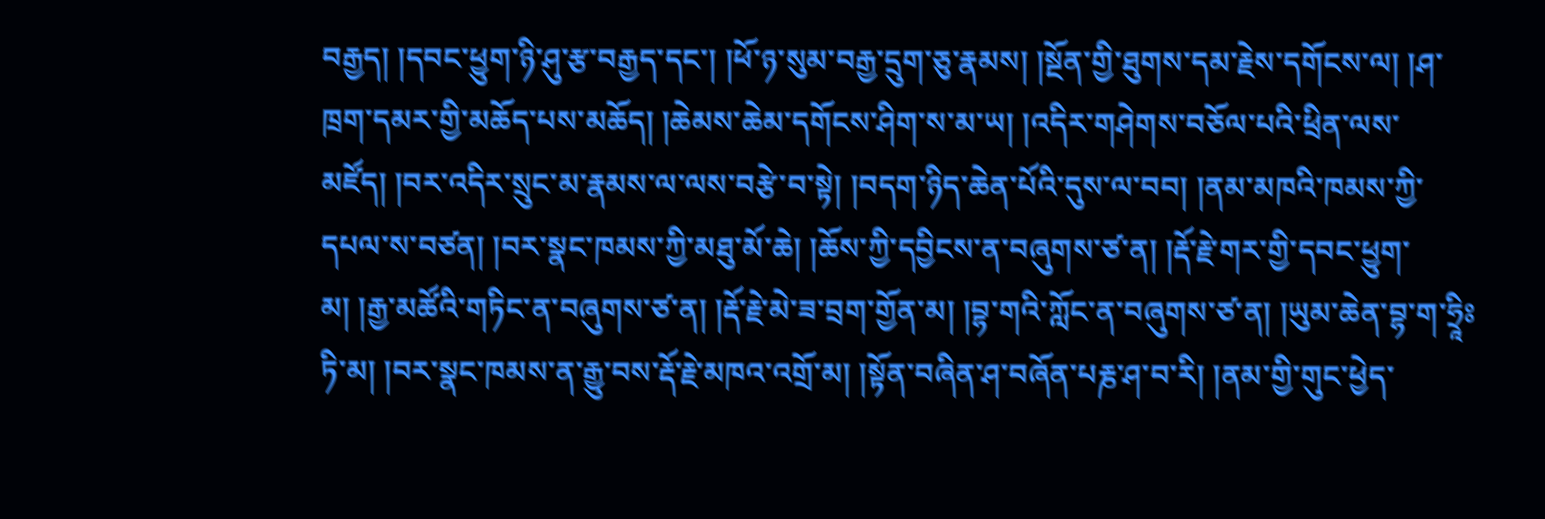བརྒྱད། །དབང་ཕྱུག་ཉི་ཤུ་རྩ་བརྒྱད་དང་། །ཕོ་ཉ་སུམ་བརྒྱ་དྲུག་ཅུ་རྣམས། །སྔོན་གྱི་ཐུགས་དམ་རྗེས་དགོངས་ལ། །ཤ་ཁྲག་དམར་གྱི་མཆོད་པས་མཆོད། །ཆེམས་ཆེམ་དགོངས་ཤིག་ས་མ་ཡ། །འདིར་གཤེགས་བཅོལ་པའི་ཕྲིན་ལས་མཛོད། །བར་འདིར་སྲུང་མ་རྣམས་ལ་ལས་བརྩེ་བ་སྟེ། །བདག་ཉིད་ཆེན་པོའི་དུས་ལ་བབ། །ནམ་མཁའི་ཁམས་ཀྱི་དཔལ་ས་བཙན། །བར་སྣང་ཁམས་ཀྱི་མཐུ་མོ་ཆེ། །ཆོས་ཀྱི་དབྱིངས་ན་བཞུགས་ཙ་ན། །རྡོ་རྗེ་གར་གྱི་དབང་ཕྱུག་མ། །རྒྱ་མཚོའི་གཏིང་ན་བཞུགས་ཙ་ན། །རྡོ་རྗེ་མེ་ཟ་བྲག་གྱོན་མ། །བྷ་གའི་ཀློང་ན་བཞུགས་ཙ་ན། །ཡུམ་ཆེན་བྷ་ག་ཧྲཱིཿཏི་མ། །བར་སྣང་ཁམས་ན་རྒྱུ་བས་རྡོ་རྗེ་མཁའ་འགྲོ་མ། །སྟོན་བཞིན་ཤ་བཞོན་པརྞ་ཤ་བ་རི། །ནམ་གྱི་གུང་ཕྱེད་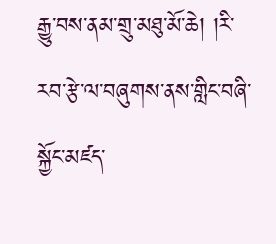རྒྱུ་བས་ནམ་གྲུ་མཐུ་མོ་ཆེ། །རི་རབ་རྩེ་ལ་བཞུགས་ནས་གླིང་བཞི་སྐྱོང་མཛད་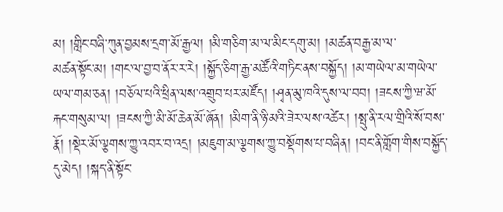མ། །གླིང་བཞི་ཀུན་བྱམས་དྲག་མོ་རྒྱལ། །མི་གཅིག་མ་ལ་མིང་དགུ་མ། །མཚན་བརྒྱ་མ་ལ་
མཚན་སྟོང་མ། །གང་ལ་བྱ་བ་ནོར་ར་རེ། །སྐྱོད་ཅིག་རྒྱ་མཚོའི་གཏིང་ནས་བསྐྱོད། །མ་གཡེལ་མ་གཡེལ་ཡལ་གམ་ཅན། །བཅོལ་པའི་ཕྲིན་ལས་འགྲུབ་པར་མཛོད། །ཤྭན་མུ་ཁའི་དུས་ལ་བབ། །ཟངས་ཀྱི་ཝ་མོ་རྐང་གསུམ་ལ། །ཟངས་ཀྱི་མི་མོ་ཆེན་མོ་ཞོན། །མིག་ནི་ཉི་མའི་ཟེར་ལས་འཚེར། །སྤུ་ནི་རལ་གྲིའི་སོ་བས་རྣོ། །སྡེར་མོ་ལྕགས་ཀྱུ་འབར་བ་འདྲ། །མཇུག་མ་ལྕགས་ཀྱུ་བསྡོགས་པ་བཞིན། །བང་ནི་གློག་གིས་བསྐྱོད་དུ་མེད། །སྐད་ནི་སྟོང་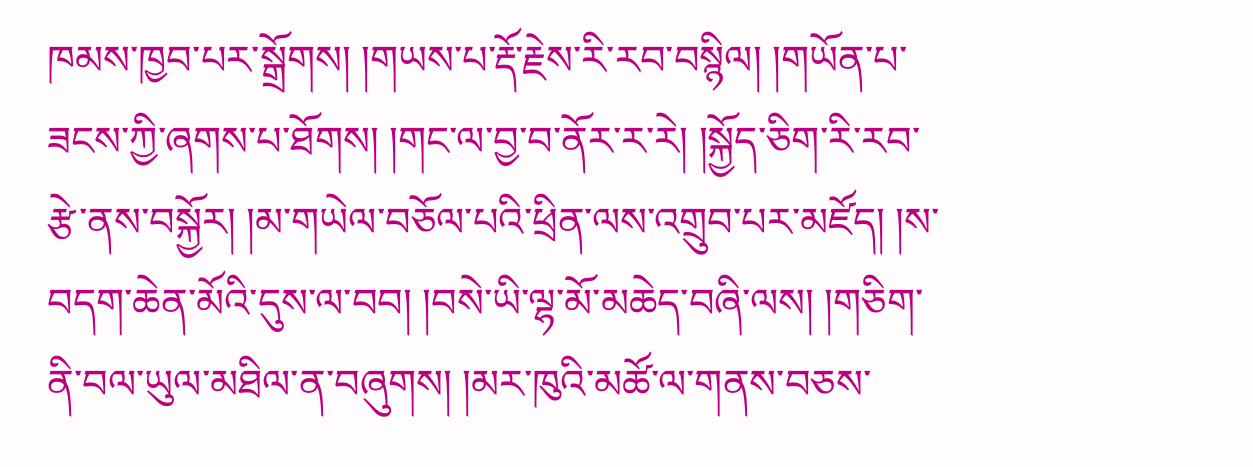ཁམས་ཁྱབ་པར་སྒྲོགས། །གཡས་པ་རྡོ་རྗེས་རི་རབ་བསྙིལ། །གཡོན་པ་ཟངས་ཀྱི་ཞགས་པ་ཐོགས། །གང་ལ་བྱ་བ་ནོར་ར་རེ། །སྐྱོད་ཅིག་རི་རབ་རྩེ་ནས་བསྐྱོར། །མ་གཡེལ་བཅོལ་པའི་ཕྲིན་ལས་འགྲུབ་པར་མཛོད། །ས་བདག་ཆེན་མོའི་དུས་ལ་བབ། །བསེ་ཡི་ལྷ་མོ་མཆེད་བཞི་ལས། །གཅིག་ནི་བལ་ཡུལ་མཐིལ་ན་བཞུགས། །མར་ཁུའི་མཚོ་ལ་གནས་བཅས་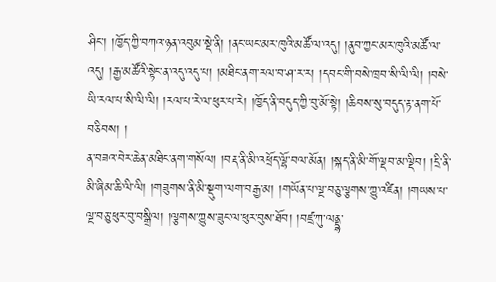ཤིང་། །ཁྱོད་ཀྱི་བཀའ་ཉན་འབུམ་སྡེ་ནི། །ནང་ཡང་མར་ཁུའི་མཚོ་ལ་འདུ། །ནུབ་ཀྱང་མར་ཁུའི་མཚོ་ལ་འདུ། །རྒྱ་མཚོའི་སྟེང་ན་འདུ་འདུ་པ། །མཐིང་ནག་རལ་བ་ཤ་ར་ར། །དབང་གི་བསེ་ཁྲབ་སི་ལི་ལི། །བསེ་ཡི་རལ་པ་སི་ལི་ལི། །རལ་པ་རེ་ལ་ཕུར་པ་རེ། །ཁྱོད་ནི་བདུད་ཀྱི་བུ་མོ་སྟེ། །ཆིབས་སུ་བདུད་རྟ་ནག་པོ་བཅིབས། །
ན་བཟའ་བེར་ཆེན་མཐིང་ནག་གསོལ། །བརྡ་ནི་མི་འཕྲོད་ལྷོ་བལ་མོན། །སྐད་ནི་མི་གོ་ལྡབ་མ་ལྡིབ། །དྲི་ནི་མི་ཞིམ་ཆི་ལི་ལི། །གཟུགས་ནི་མི་སྡུག་ལག་བརྒྱ་མ། །གཡོན་པ་ལྔ་བཅུ་ལྕགས་ཀྱུ་འཛིན། །གཡས་པ་ལྔ་བཅུ་ཕུར་བུ་བསྒྲིལ། །ལྕགས་ཀྱུས་ཟུང་ལ་ཕུར་བུས་ཐོབ། །བཛྲ་ཀུ་ལནྡྷ་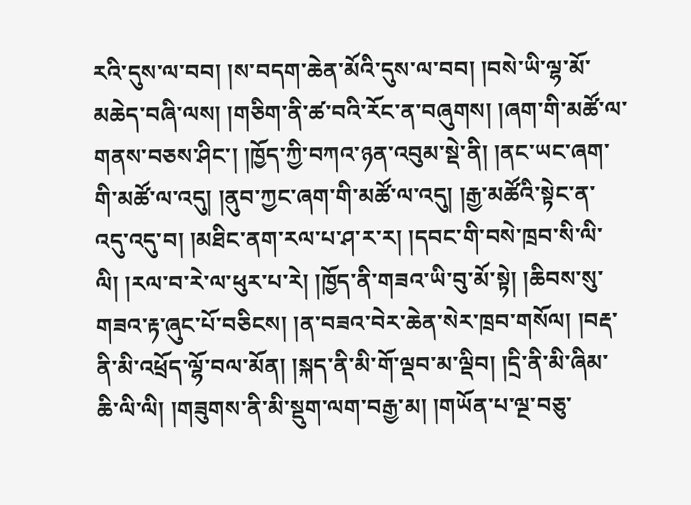རའི་དུས་ལ་བབ། །ས་བདག་ཆེན་མོའི་དུས་ལ་བབ། །བསེ་ཡི་ལྷ་མོ་མཆེད་བཞི་ལས། །གཅིག་ནི་ཚ་བའི་རོང་ན་བཞུགས། །ཞག་གི་མཚོ་ལ་གནས་བཅས་ཤིང་། །ཁྱོད་ཀྱི་བཀའ་ཉན་འབུམ་སྡེ་ནི། །ནང་ཡང་ཞག་གི་མཚོ་ལ་འདུ། །ནུབ་ཀྱང་ཞག་གི་མཚོ་ལ་འདུ། །རྒྱ་མཚོའི་སྟེང་ན་འདུ་འདུ་བ། །མཐིང་ནག་རལ་པ་ཤ་ར་ར། །དབང་གི་བསེ་ཁྲབ་སི་ལི་ལི། །རལ་བ་རེ་ལ་ཕུར་པ་རེ། །ཁྱོད་ནི་གཟའ་ཡི་བུ་མོ་སྟེ། །ཆིབས་སུ་གཟའ་རྟ་ཞུང་པོ་བཅིངས། །ན་བཟའ་བེར་ཆེན་སེར་ཁྲབ་གསོལ། །བརྡ་ནི་མི་འཕྲོད་ལྷོ་བལ་མོན། །སྐད་ནི་མི་གོ་ལྡབ་མ་ལྡིབ། །དྲི་ནི་མི་ཞིམ་ཆི་ལི་ལི། །གཟུགས་ནི་མི་སྡུག་ལག་བརྒྱ་མ། །གཡོན་པ་ལྔ་བཅུ་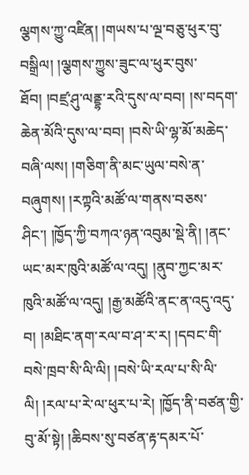ལྕགས་ཀྱུ་འཛིན། །གཡས་པ་ལྔ་བཅུ་ཕུར་བུ་བསྒྲིལ། །ལྕགས་ཀྱུས་ཟུང་ལ་ཕུར་བུས་ཐོབ། །བཛྲ་ཤུ་ལནྡྷ་རའི་དུས་ལ་བབ། །ས་བདག་ཆེན་མོའི་དུས་ལ་བབ། །བསེ་ཡི་ལྷ་མོ་མཆེད་
བཞི་ལས། །གཅིག་ནི་མང་ཡུལ་བསེ་ན་བཞུགས། །རཀྟའི་མཚོ་ལ་གནས་བཅས་ཤིང་། །ཁྱོད་ཀྱི་བཀའ་ཉན་འབུམ་སྡེ་ནི། །ནང་ཡང་མར་ཁུའི་མཚོ་ལ་འདུ། །ནུབ་ཀྱང་མར་ཁུའི་མཚོ་ལ་འདུ། །རྒྱ་མཚོའི་ནང་ན་འདུ་འདུ་བ། །མཐིང་ནག་རལ་བ་ཤ་ར་ར། །དབང་གི་བསེ་ཁྲབ་སི་ལི་ལི། །བསེ་ཡི་རལ་པ་སི་ལི་ལི། །རལ་པ་རེ་ལ་ཕུར་པ་རེ། །ཁྱོད་ནི་བཙན་གྱི་བུ་མོ་སྟེ། །ཆིབས་སུ་བཙན་རྟ་དམར་པོ་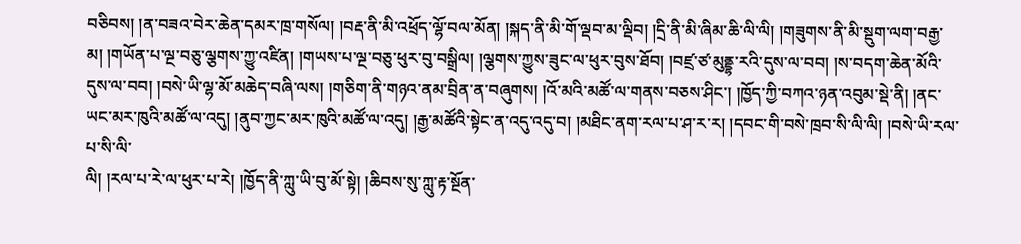བཅིབས། །ན་བཟའ་བེར་ཆེན་དམར་ཁྲ་གསོལ། །བརྡ་ནི་མི་འཕྲོད་ལྷོ་བལ་མོན། །སྐད་ནི་མི་གོ་ལྡབ་མ་ལྡིབ། །དྲི་ནི་མི་ཞིམ་ཆི་ལི་ལི། །གཟུགས་ནི་མི་སྡུག་ལག་བརྒྱ་མ། །གཡོན་པ་ལྔ་བཅུ་ལྕགས་ཀྱུ་འཛིན། །གཡས་པ་ལྔ་བཅུ་ཕུར་བུ་བསྒྲིལ། །ལྕགས་ཀྱུས་ཟུང་ལ་ཕུར་བུས་ཐོབ། །བཛྲ་ཙ་མུནྡྷ་རའི་དུས་ལ་བབ། །ས་བདག་ཆེན་མོའི་དུས་ལ་བབ། །བསེ་ཡི་ལྷ་མོ་མཆེད་བཞི་ལས། །གཅིག་ནི་གཉའ་ནམ་བྲིན་ན་བཞུགས། །འོ་མའི་མཚོ་ལ་གནས་བཅས་ཤིང་། །ཁྱོད་ཀྱི་བཀའ་ཉན་འབུམ་སྡེ་ནི། །ནང་ཡང་མར་ཁུའི་མཚོ་ལ་འདུ། །ནུབ་ཀྱང་མར་ཁུའི་མཚོ་ལ་འདུ། །རྒྱ་མཚོའི་སྟེང་ན་འདུ་འདུ་བ། །མཐིང་ནག་རལ་པ་ཤ་ར་ར། །དབང་གི་བསེ་ཁྲབ་སི་ལི་ལི། །བསེ་ཡི་རལ་པ་སི་ལི་
ལི། །རལ་པ་རེ་ལ་ཕུར་པ་རེ། །ཁྱོད་ནི་ཀླུ་ཡི་བུ་མོ་སྟེ། །ཆིབས་སུ་ཀླུ་རྟ་སྔོན་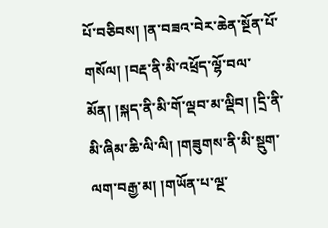པོ་བཅིབས། །ན་བཟའ་བེར་ཆེན་སྔོན་པོ་གསོལ། །བརྡ་ནི་མི་འཕྲོད་ལྷོ་བལ་མོན། །སྐད་ནི་མི་གོ་ལྡབ་མ་ལྡིབ། །དྲི་ནི་མི་ཞིམ་ཆི་ལི་ལི། །གཟུགས་ནི་མི་སྡུག་ལག་བརྒྱ་མ། །གཡོན་པ་ལྔ་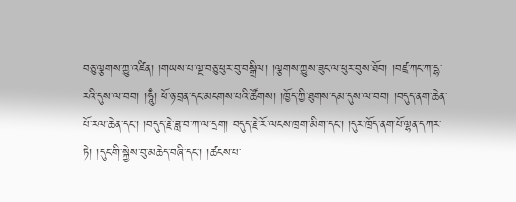བཅུ་ལྕགས་ཀྱུ་འཛིན། །གཡས་པ་ལྔ་བཅུ་ཕུར་བུ་བསྒྲིལ། །ལྕགས་ཀྱུས་ཟུང་ལ་ཕུར་བུས་ཐོབ། །བཛྲ་ཀང་ཀ་དྷ་རའི་དུས་ལ་བབ། །ཧཱུྃ། ཕོ་ཉ་བྲན་དང་མངགས་པའི་ཚོགས། །ཁྱོད་ཀྱི་ཐུགས་དམ་དུས་ལ་བབ། །བདུད་ནག་ཆེན་པོ་རལ་ཆེན་དང་། །བདུད་རྗེ་ཟླ་བ་ཀ་ལ་དྲག། བདུད་རྗེ་རོ་ལངས་ཁྲག་མིག་དང་། །དུར་ཁྲོད་ནག་པོ་ལྷན་དཀར་ཏེ། །དུང་གི་སྐྱེས་བུ་མཆེད་བཞི་དང་། །ཚངས་པ་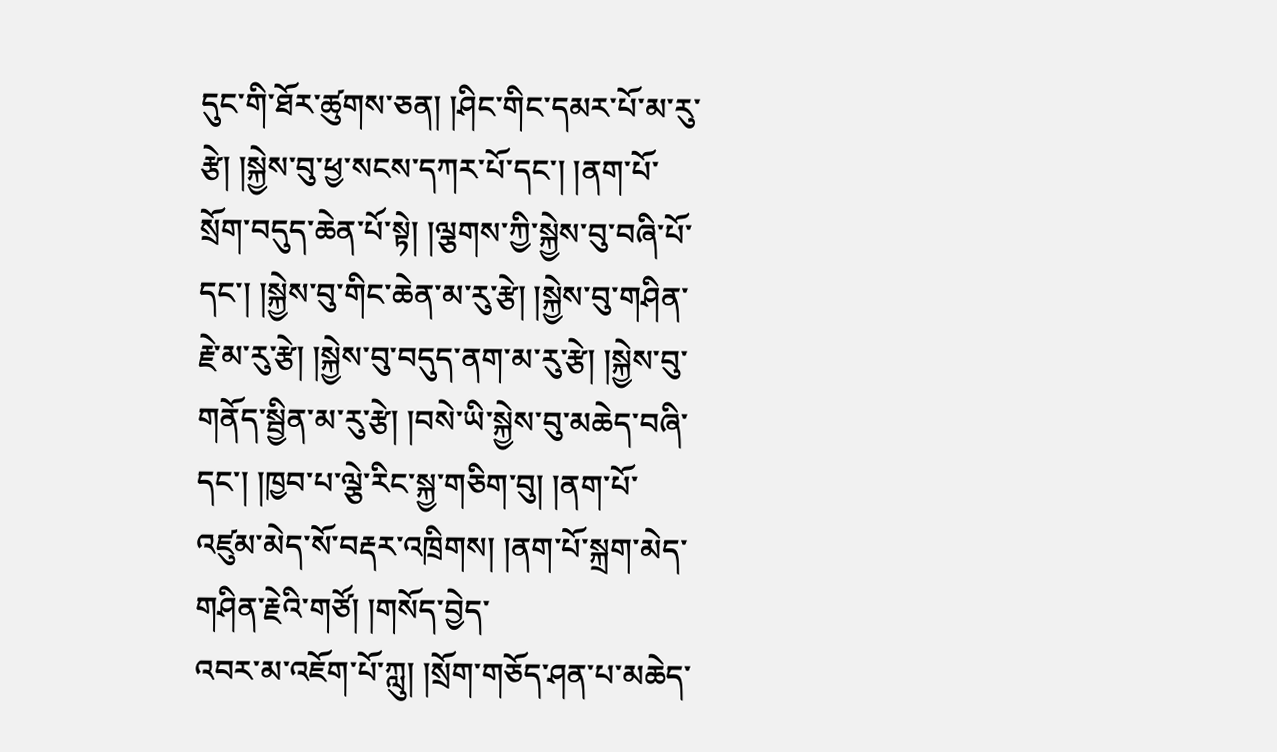དུང་གི་ཐོར་ཚུགས་ཅན། །ཤིང་གིང་དམར་པོ་མ་རུ་རྩེ། །སྐྱེས་བུ་ཕྱ་སངས་དཀར་པོ་དང་། །ནག་པོ་སྲོག་བདུད་ཆེན་པོ་སྟེ། །ལྕགས་ཀྱི་སྐྱེས་བུ་བཞི་པོ་དང་། །སྐྱེས་བུ་གིང་ཆེན་མ་རུ་རྩེ། །སྐྱེས་བུ་གཤིན་རྗེ་མ་རུ་རྩེ། །སྐྱེས་བུ་བདུད་ནག་མ་རུ་རྩེ། །སྐྱེས་བུ་གནོད་སྦྱིན་མ་རུ་རྩེ། །བསེ་ཡི་སྐྱེས་བུ་མཆེད་བཞི་དང་། །ཁྱབ་པ་ལྕེ་རིང་སྐྱ་གཅིག་བུ། །ནག་པོ་འཛུམ་མེད་སོ་བརྡར་འཁྲིགས། །ནག་པོ་སྐྲག་མེད་གཤིན་རྗེའི་གཙོ། །གསོད་བྱེད་
འབར་མ་འཇོག་པོ་ཀླུ། །སྲོག་གཅོད་ཤན་པ་མཆེད་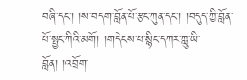བཞི་དང་། །ས་བདག་བློན་པོ་རྩང་ཀུན་དང་། །བདུད་ཀྱི་བློན་པོ་སྤྱང་ཀིའི་མགོ། །གདེངས་པ་སྙིང་དཀར་ཀླུ་ཡི་བློན། །འབྲོག་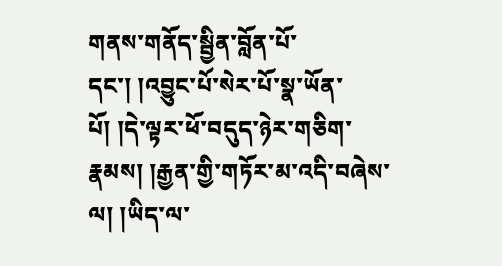གནས་གནོད་སྦྱིན་བློན་པོ་དང་། །འབྱུང་པོ་སེར་པོ་སྣ་ཡོན་པོ། །དེ་ལྟར་ཕོ་བདུད་ཉེར་གཅིག་རྣམས། །རྒྱན་གྱི་གཏོར་མ་འདི་བཞེས་ལ། །ཡིད་ལ་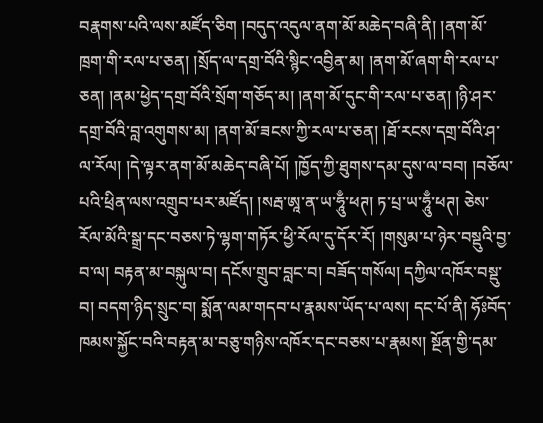བརྣགས་པའི་ལས་མཛོད་ཅིག །བདུད་འདུལ་ནག་མོ་མཆེད་བཞི་ནི། །ནག་མོ་ཁྲག་གི་རལ་པ་ཅན། །སྲོད་ལ་དགྲ་བོའི་སྙིང་འབྱིན་མ། །ནག་མོ་ཞག་གི་རལ་པ་ཅན། །ནམ་ཕྱེད་དགྲ་བོའི་སྲོག་གཅོད་མ། །ནག་མོ་དུང་གི་རལ་པ་ཅན། །ཉི་ཤར་དགྲ་བོའི་བླ་འགུགས་མ། །ནག་མོ་ཟངས་ཀྱི་རལ་པ་ཅན། །ཐོ་རངས་དགྲ་བོའི་ཤ་ལ་རོལ། །དེ་ལྟར་ནག་མོ་མཆེད་བཞི་པོ། །ཁྱོད་ཀྱི་ཐུགས་དམ་དུས་ལ་བབ། །བཅོལ་པའི་ཕྲིན་ལས་འགྲུབ་པར་མཛོད། །སརྦ་ཨཱ་ན་ཡ་ཧཱུྃ་ཕཊ། ཏ་པྲ་ཡ་ཧཱུྃ་ཕཊ། ཅེས་རོལ་མོའི་སྒྲ་དང་བཅས་ཏེ་ལྷག་གཏོར་ཕྱི་རོལ་དུ་དོར་རོ། །གསུམ་པ་ཉེར་བསྡུའི་བྱ་བ་ལ། བརྟན་མ་བསྐུལ་བ། དངོས་གྲུབ་བླང་བ། བཟོད་གསོལ། དཀྱིལ་འཁོར་བསྡུ་བ། བདག་ཉིད་སྲུང་བ། སྨོན་ལམ་གདབ་པ་རྣམས་ཡོད་པ་ལས། དང་པོ་ནི། ཧོཿབོད་ཁམས་སྐྱོང་བའི་བརྟན་མ་བཅུ་གཉིས་འཁོར་དང་བཅས་པ་རྣམས། སྔོན་གྱི་དམ་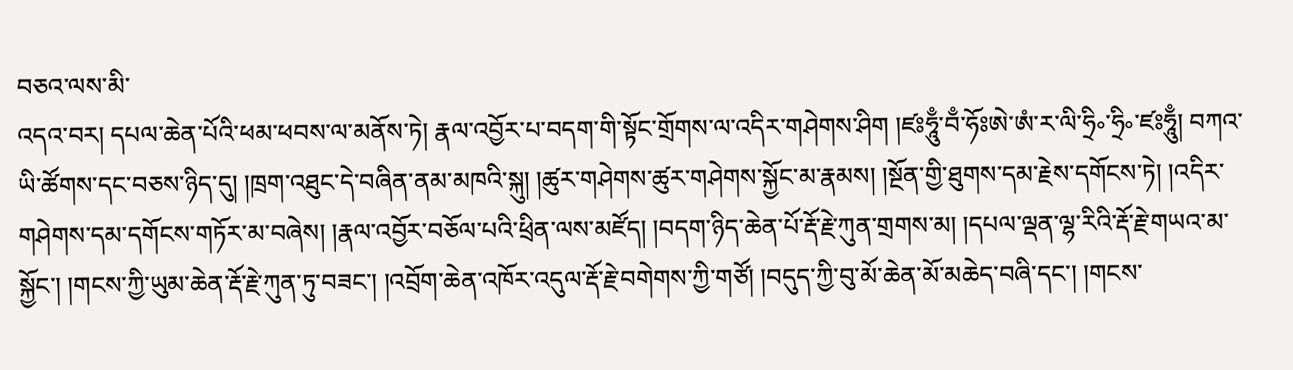བཅའ་ལས་མི་
འདའ་བར། དཔལ་ཆེན་པོའི་ཕམ་ཕབས་ལ་མནོས་ཏེ། རྣལ་འབྱོར་པ་བདག་གི་སྟོང་གྲོགས་ལ་འདིར་གཤེགས་ཤིག །ཛཿཧཱུྃ་བྃ་ཧོཿཨེ་ཨཾ་ར་ལི་ཧྲི༚་ཧྲི༚་ཛཿཧཱུྃ། བཀའ་ཡི་ཚོགས་དང་བཅས་ཉིད་དུ། །ཁྲག་འཐུང་དེ་བཞིན་ནམ་མཁའི་སྐུ། །ཚུར་གཤེགས་ཚུར་གཤེགས་སྐྱོང་མ་རྣམས། །སྔོན་གྱི་ཐུགས་དམ་རྗེས་དགོངས་ཏེ། །འདིར་གཤེགས་དམ་དགོངས་གཏོར་མ་བཞེས། །རྣལ་འབྱོར་བཅོལ་པའི་ཕྲིན་ལས་མཛོད། །བདག་ཉིད་ཆེན་པོ་རྡོ་རྗེ་ཀུན་གྲགས་མ། །དཔལ་ལྡན་ལྷ་རིའི་རྡོ་རྗེ་གཡའ་མ་སྐྱོང་། །གངས་ཀྱི་ཡུམ་ཆེན་རྡོ་རྗེ་ཀུན་ཏུ་བཟང་། །འབྲོག་ཆེན་འཁོར་འདུལ་རྡོ་རྗེ་བགེགས་ཀྱི་གཙོ། །བདུད་ཀྱི་བུ་མོ་ཆེན་མོ་མཆེད་བཞི་དང་། །གངས་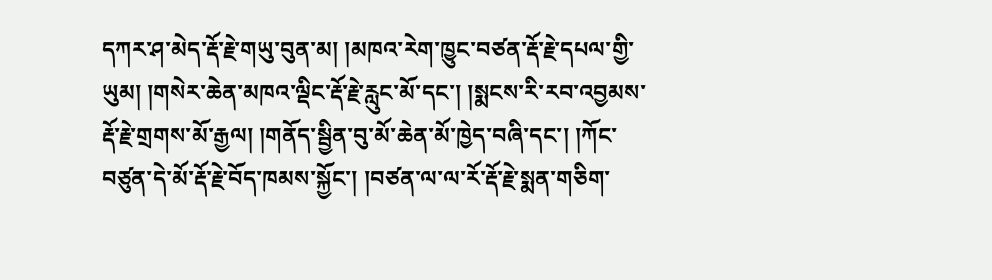དཀར་ཤ་མེད་རྡོ་རྗེ་གཡུ་བུན་མ། །མཁའ་རེག་ཁྱུང་བཙན་རྡོ་རྗེ་དཔལ་གྱི་ཡུམ། །གསེར་ཆེན་མཁའ་ལྡིང་རྡོ་རྗེ་རླུང་མོ་དང་། །སྨངས་རི་རབ་འབྱམས་རྡོ་རྗེ་གྲགས་མོ་རྒྱལ། །གནོད་སྦྱིན་བུ་མོ་ཆེན་མོ་ཁྱེད་བཞི་དང་། །ཀོང་བཙུན་དེ་མོ་རྡོ་རྗེ་བོད་ཁམས་སྐྱོང་། །བཙན་ལ་ལ་རོ་རྡོ་རྗེ་སྨན་གཅིག་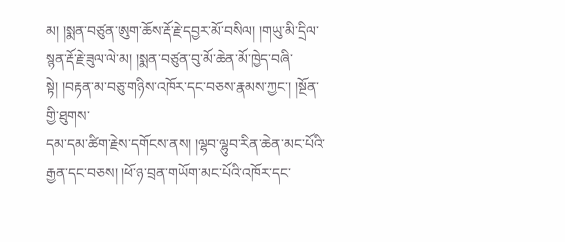མ། །སྨན་བཙུན་ཨུག་ཆོས་རྡོ་རྗེ་དབྱར་མོ་བསིལ། །གཡུ་མི་དྲིལ་སྙན་རྡོ་རྗེ་ཟུལ་ལེ་མ། །སྨན་བཙུན་བུ་མོ་ཆེན་མོ་ཁྱེད་བཞི་སྟེ། །བརྟན་མ་བཅུ་གཉིས་འཁོར་དང་བཅས་རྣམས་ཀྱང་། །སྔོན་གྱི་ཐུགས་
དམ་དམ་ཚིག་རྗེས་དགོངས་ནས། །ལྷབ་ལྷུབ་རིན་ཆེན་མང་པོའི་རྒྱན་དང་བཅས། །ཕོ་ཉ་བྲན་གཡོག་མང་པོའི་འཁོར་དང་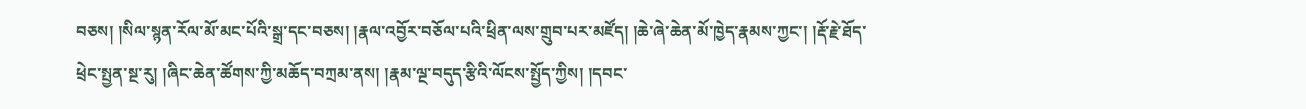བཅས། །སིལ་སྙན་རོལ་མོ་མང་པོའི་སྒྲ་དང་བཅས། །རྣལ་འབྱོར་བཅོལ་པའི་ཕྲིན་ལས་གྲུབ་པར་མཛོད། །ཆེ་ཞེ་ཆེན་མོ་ཁྱེད་རྣམས་ཀྱང་། །རྡོ་རྗེ་ཐོད་ཕྲེང་སྤྱན་སྔ་རུ། །ཞིང་ཆེན་ཚོགས་ཀྱི་མཆོད་བཀྲམ་ནས། །རྣམ་ལྔ་བདུད་རྩིའི་ལོངས་སྤྱོད་ཀྱིས། །དབང་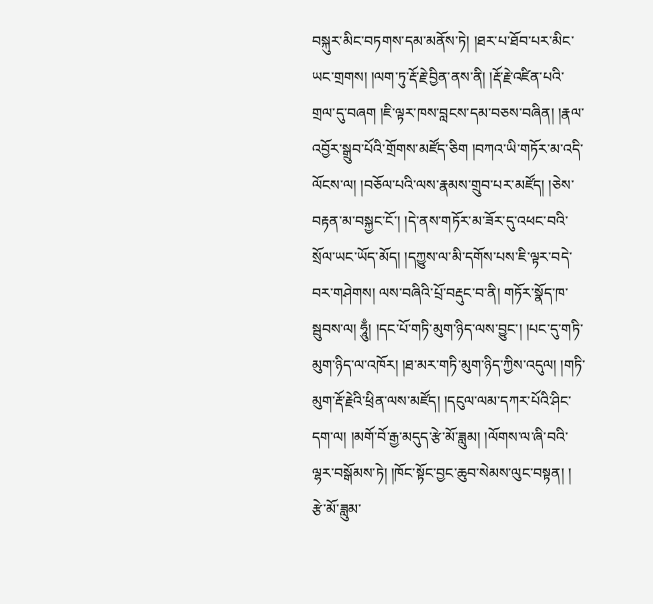བསྐུར་མིང་བཏགས་དམ་མནོས་ཏེ། །ཐར་པ་ཐོབ་པར་མིང་ཡང་གྲགས། །ལག་ཏུ་རྡོ་རྗེ་བྱིན་ནས་ནི། །རྡོ་རྗེ་འཛིན་པའི་གྲལ་དུ་བཞག །ཇི་ལྟར་ཁས་བླངས་དམ་བཅས་བཞིན། །རྣལ་འབྱོར་སྒྲུབ་པོའི་གྲོགས་མཛོད་ཅིག །བཀའ་ཡི་གཏོར་མ་འདི་ལོངས་ལ། །བཅོལ་པའི་ལས་རྣམས་གྲུབ་པར་མཛོད། །ཅེས་བརྟན་མ་བསྐྱང་ངོ་། །དེ་ནས་གཏོར་མ་ཟོར་དུ་འཕང་བའི་སྲོལ་ཡང་ཡོད་མོད། །དཀྱུས་ལ་མི་དགོས་པས་ཇི་ལྟར་བདེ་བར་གཤེགས། ལས་བཞིའི་པྲོ་བརྡུང་བ་ནི། གཏོར་སྣོད་ཁ་སྦུབས་ལ། ཧཱུྃ། །དང་པོ་གཏི་མུག་ཉིད་ལས་བྱུང་། །པང་དུ་གཏི་མུག་ཉིད་ལ་འཁོར། །ཐ་མར་གཏི་མུག་ཉིད་ཀྱིས་འདུལ། །གཏི་མུག་རྡོ་རྗེའི་ཕྲིན་ལས་མཛོད། །དངུལ་ལམ་དཀར་པོའི་ཤིང་དག་ལ། །མགོ་བོ་རྒྱ་མདུད་རྩེ་མོ་ཟླུམ། །ལོགས་ལ་ཞི་བའི་ལྷར་བསྒོམས་ཏེ། །ཁོང་སྟོང་བྱང་ཆུབ་སེམས་ལུང་བསྟན། །
རྩེ་མོ་ཟླུམ་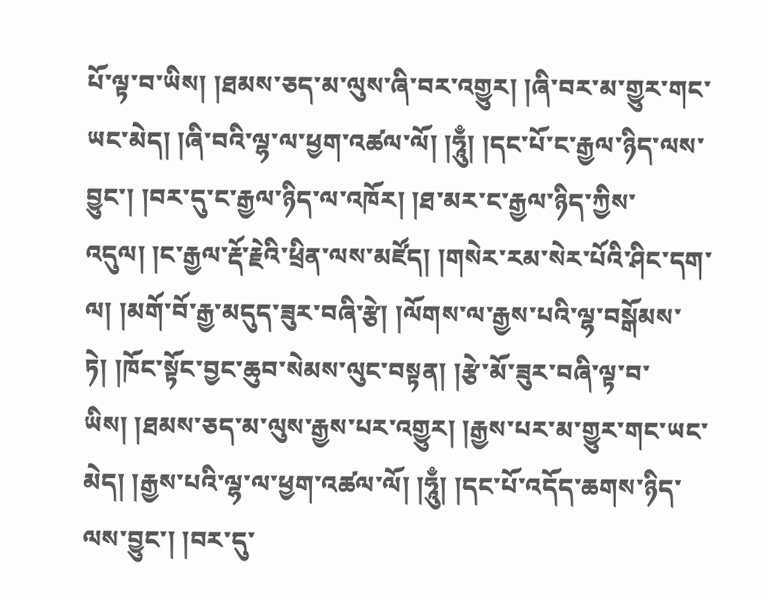པོ་ལྟ་བ་ཡིས། །ཐམས་ཅད་མ་ལུས་ཞི་བར་འགྱུར། །ཞི་བར་མ་གྱུར་གང་ཡང་མེད། །ཞི་བའི་ལྷ་ལ་ཕྱག་འཚལ་ལོ། །ཧཱུྃ། །དང་པོ་ང་རྒྱལ་ཉིད་ལས་བྱུང་། །བར་དུ་ང་རྒྱལ་ཉིད་ལ་འཁོར། །ཐ་མར་ང་རྒྱལ་ཉིད་ཀྱིས་འདུལ། །ང་རྒྱལ་རྡོ་རྗེའི་ཕྲིན་ལས་མཛོད། །གསེར་རམ་སེར་པོའི་ཤིང་དག་ལ། །མགོ་བོ་རྒྱ་མདུད་ཟུར་བཞི་རྩེ། །ལོགས་ལ་རྒྱས་པའི་ལྷ་བསྒོམས་ཏེ། །ཁོང་སྟོང་བྱང་ཆུབ་སེམས་ལུང་བསྟན། །རྩེ་མོ་ཟུར་བཞི་ལྟ་བ་ཡིས། །ཐམས་ཅད་མ་ལུས་རྒྱས་པར་འགྱུར། །རྒྱས་པར་མ་གྱུར་གང་ཡང་མེད། །རྒྱས་པའི་ལྷ་ལ་ཕྱག་འཚལ་ལོ། །ཧཱུྃ། །དང་པོ་འདོད་ཆགས་ཉིད་ལས་བྱུང་། །བར་དུ་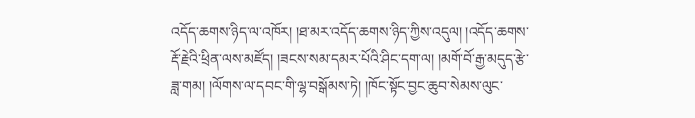འདོད་ཆགས་ཉིད་ལ་འཁོར། །ཐ་མར་འདོད་ཆགས་ཉིད་ཀྱིས་འདུལ། །འདོད་ཆགས་རྡོ་རྗེའི་ཕྲིན་ལས་མཛོད། །ཟངས་སམ་དམར་པོའི་ཤིང་དག་ལ། །མགོ་བོ་རྒྱ་མདུད་རྩེ་ཟླ་གམ། །ལོགས་ལ་དབང་གི་ལྷ་བསྒོམས་ཏེ། །ཁོང་སྟོང་བྱང་ཆུབ་སེམས་ལུང་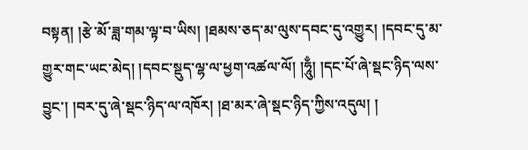བསྟན། །རྩེ་མོ་ཟླ་གམ་ལྟ་བ་ཡིས། །ཐམས་ཅད་མ་ལུས་དབང་དུ་འགྱུར། །དབང་དུ་མ་གྱུར་གང་ཡང་མེད། །དབང་སྡུད་ལྷ་ལ་ཕྱག་འཚལ་ལོ། །ཧཱུྃ། །དང་པོ་ཞེ་སྡང་ཉིད་ལས་བྱུང་། །བར་དུ་ཞེ་སྡང་ཉིད་ལ་འཁོར། །ཐ་མར་ཞེ་སྡང་ཉིད་ཀྱིས་འདུལ། །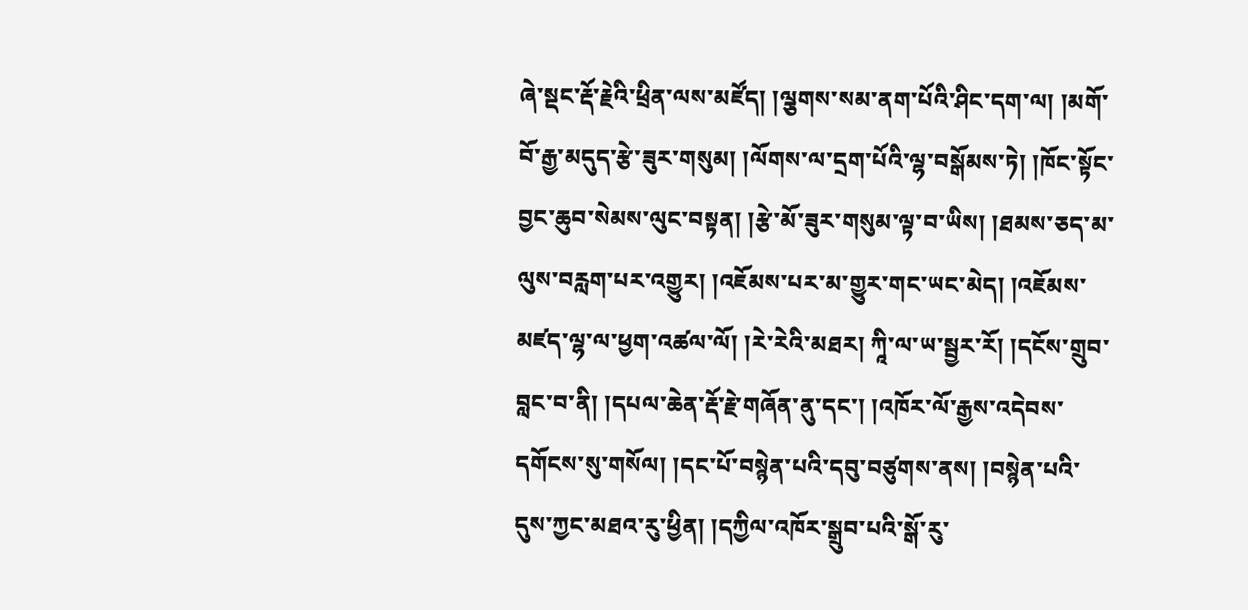ཞེ་སྡང་རྡོ་རྗེའི་ཕྲིན་ལས་མཛོད། །ལྕགས་སམ་ནག་པོའི་ཤིང་དག་ལ། །མགོ་བོ་རྒྱ་མདུད་རྩེ་ཟུར་གསུམ། །ལོགས་ལ་དྲག་པོའི་ལྷ་བསྒོམས་ཏེ། །ཁོང་སྟོང་བྱང་ཆུབ་སེམས་ལུང་བསྟན། །རྩེ་མོ་ཟུར་གསུམ་ལྟ་བ་ཡིས། །ཐམས་ཅད་མ་ལུས་བརླག་པར་འགྱུར། །འཇོམས་པར་མ་གྱུར་གང་ཡང་མེད། །འཇོམས་མཛད་ལྷ་ལ་ཕྱག་འཚལ་ལོ། །རེ་རེའི་མཐར། ཀཱི་ལ་ཡ་སྦྱར་རོ། །དངོས་གྲུབ་བླང་བ་ནི། །དཔལ་ཆེན་རྡོ་རྗེ་གཞོན་ནུ་དང་། །འཁོར་ལོ་རྒྱས་འདེབས་དགོངས་སུ་གསོལ། །དང་པོ་བསྙེན་པའི་དབུ་བཙུགས་ནས། །བསྙེན་པའི་དུས་ཀྱང་མཐའ་རུ་ཕྱིན། །དཀྱིལ་འཁོར་སྒྲུབ་པའི་སྒོ་རུ་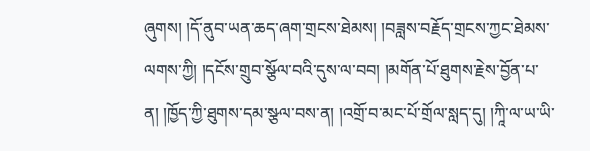ཞུགས། །དོ་ནུབ་ཡན་ཆད་ཞག་གྲངས་ཐེམས། །བཟླས་བརྗོད་གྲངས་ཀྱང་ཐེམས་ལགས་ཀྱི། །དངོས་གྲུབ་སྩོལ་བའི་དུས་ལ་བབ། །མགོན་པོ་ཐུགས་རྗེས་བྱོན་པ་ན། །ཁྱོད་ཀྱི་ཐུགས་དམ་སྩལ་བས་ན། །འགྲོ་བ་མང་པོ་གྲོལ་སླད་དུ། །ཀཱི་ལ་ཡ་ཡི་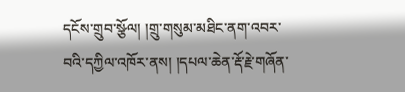དངོས་གྲུབ་སྩོལ། །གྲུ་གསུམ་མཐིང་ནག་འབར་བའི་དཀྱིལ་འཁོར་ནས། །དཔལ་ཆེན་རྡོ་རྗེ་གཞོན་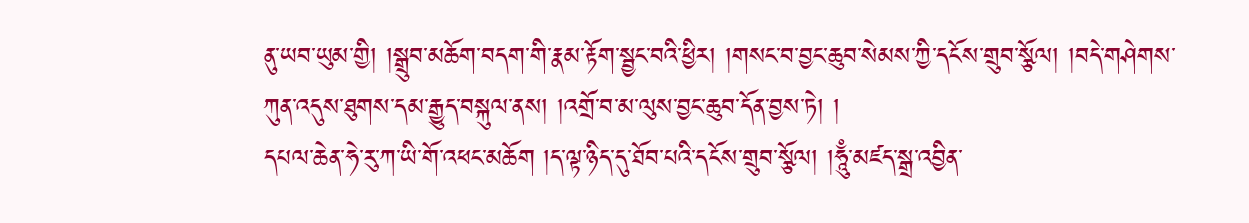ནུ་ཡབ་ཡུམ་གྱི། །སྒྲུབ་མཆོག་བདག་གི་རྣམ་རྟོག་སྦྱང་བའི་ཕྱིར། །གསང་བ་བྱང་ཆུབ་སེམས་ཀྱི་དངོས་གྲུབ་སྩོལ། །བདེ་གཤེགས་ཀུན་འདུས་ཐུགས་དམ་རྒྱུད་བསྐུལ་ནས། །འགྲོ་བ་མ་ལུས་བྱང་ཆུབ་དོན་བྱས་ཏེ། །
དཔལ་ཆེན་ཧེ་རུ་ཀ་ཡི་གོ་འཕང་མཆོག །ད་ལྟ་ཉིད་དུ་ཐོབ་པའི་དངོས་གྲུབ་སྩོལ། །ཧཱུྃ་མཛད་སྒྲ་འབྱིན་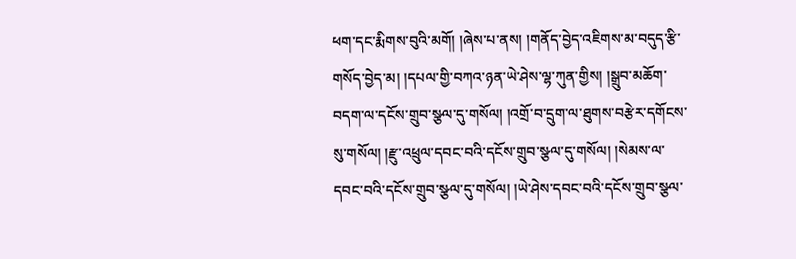ཕག་དང་རྨིགས་བུའི་མགོ། །ཞེས་པ་ནས། །གནོད་བྱེད་འཇིགས་མ་བདུད་རྩི་གསོད་བྱེད་མ། །དཔལ་གྱི་བཀའ་ཉན་ཡེ་ཤེས་ལྷ་ཀུན་གྱིས། །སྒྲུབ་མཆོག་བདག་ལ་དངོས་གྲུབ་སྩལ་དུ་གསོལ། །འགྲོ་བ་དྲུག་ལ་ཐུགས་བརྩེར་དགོངས་སུ་གསོལ། །རྫུ་འཕྲུལ་དབང་བའི་དངོས་གྲུབ་སྩལ་དུ་གསོལ། །སེམས་ལ་དབང་བའི་དངོས་གྲུབ་སྩལ་དུ་གསོལ། །ཡེ་ཤེས་དབང་བའི་དངོས་གྲུབ་སྩལ་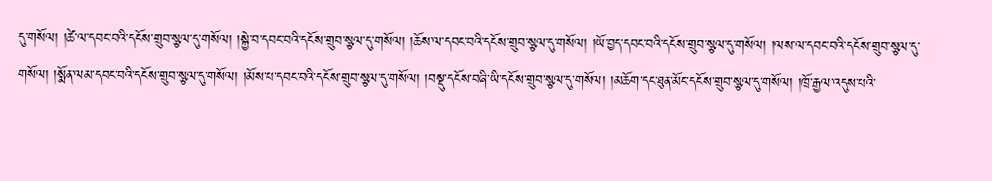དུ་གསོལ། །ཚེ་ལ་དབང་བའི་དངོས་གྲུབ་སྩལ་དུ་གསོལ། །སྐྱེ་བ་དབང་བའི་དངོས་གྲུབ་སྩལ་དུ་གསོལ། །ཆོས་ལ་དབང་བའི་དངོས་གྲུབ་སྩལ་དུ་གསོལ། །ཡོ་བྱད་དབང་བའི་དངོས་གྲུབ་སྩལ་དུ་གསོལ། །ལས་ལ་དབང་བའི་དངོས་གྲུབ་སྩལ་དུ་གསོལ། །སྨོན་ལམ་དབང་བའི་དངོས་གྲུབ་སྩལ་དུ་གསོལ། །མོས་པ་དབང་བའི་དངོས་གྲུབ་སྩལ་དུ་གསོལ། །བསྡུ་དངོས་བཞི་ཡི་དངོས་གྲུབ་སྩལ་དུ་གསོལ། །མཆོག་དང་ཐུན་མོང་དངོས་གྲུབ་སྩལ་དུ་གསོལ། །ཁྲོ་རྒྱལ་འདུས་པའི་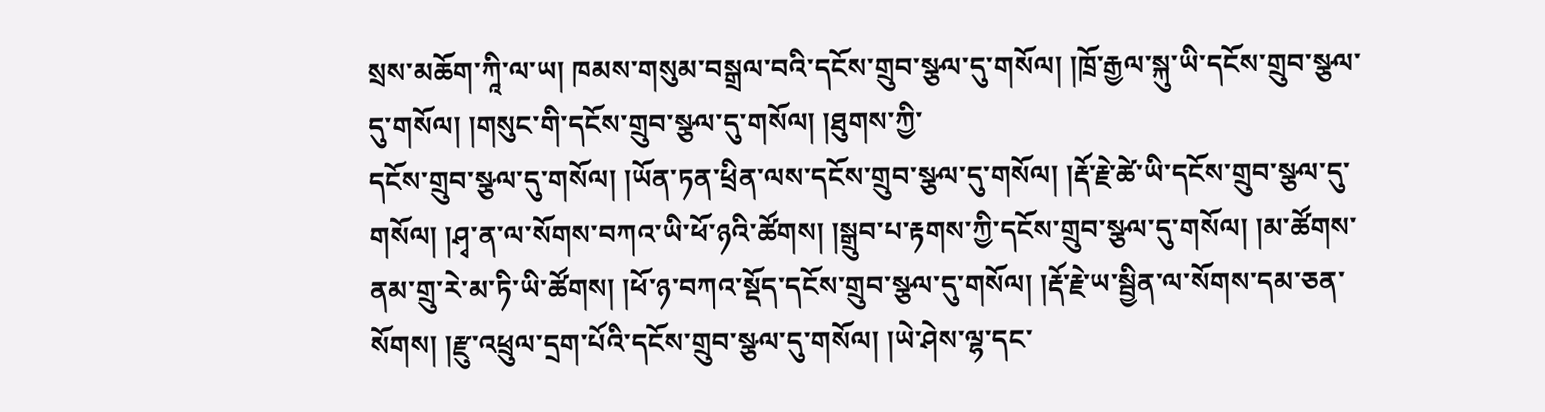སྲས་མཆོག་ཀཱི་ལ་ཡ། ཁམས་གསུམ་བསྒྲལ་བའི་དངོས་གྲུབ་སྩལ་དུ་གསོལ། །ཁྲོ་རྒྱལ་སྐུ་ཡི་དངོས་གྲུབ་སྩལ་དུ་གསོལ། །གསུང་གི་དངོས་གྲུབ་སྩལ་དུ་གསོལ། །ཐུགས་ཀྱི་
དངོས་གྲུབ་སྩལ་དུ་གསོལ། །ཡོན་ཏན་ཕྲིན་ལས་དངོས་གྲུབ་སྩལ་དུ་གསོལ། །རྡོ་རྗེ་ཚེ་ཡི་དངོས་གྲུབ་སྩལ་དུ་གསོལ། །ཤྭ་ན་ལ་སོགས་བཀའ་ཡི་ཕོ་ཉའི་ཚོགས། །སྒྲུབ་པ་རྟགས་ཀྱི་དངོས་གྲུབ་སྩལ་དུ་གསོལ། །མ་ཚོགས་ནམ་གྲུ་རེ་མ་ཏི་ཡི་ཚོགས། །ཕོ་ཉ་བཀའ་སྡོད་དངོས་གྲུབ་སྩལ་དུ་གསོལ། །རྡོ་རྗེ་ཡ་སྦྱིན་ལ་སོགས་དམ་ཅན་སོགས། །རྫུ་འཕྲུལ་དྲག་པོའི་དངོས་གྲུབ་སྩལ་དུ་གསོལ། །ཡེ་ཤེས་ལྷ་དང་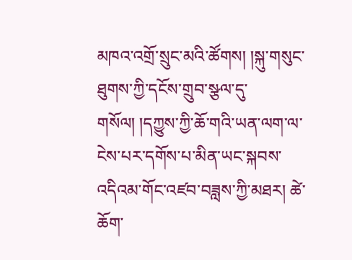མཁའ་འགྲོ་སྲུང་མའི་ཚོགས། །སྐུ་གསུང་ཐུགས་ཀྱི་དངོས་གྲུབ་སྩལ་དུ་གསོལ། །དཀྱུས་ཀྱི་ཆོ་གའི་ཡན་ལག་ལ་ངེས་པར་དགོས་པ་མིན་ཡང་སྐབས་འདིའམ་གོང་འཛབ་བཟླས་ཀྱི་མཐར། ཚེ་ཆོག་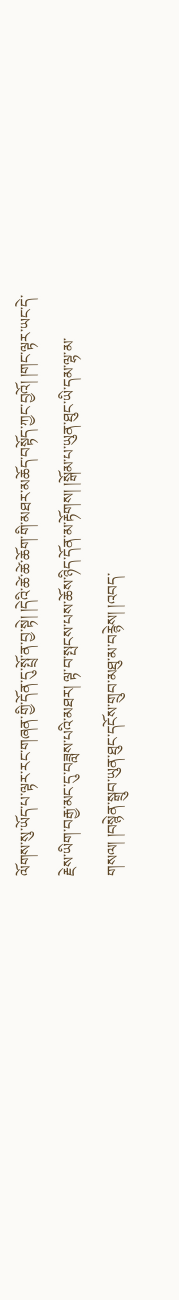ལོགས་སུ་ཡོད་པ་ལྟར་རང་གཞན་གྱི་དོན་དུ་སྤྲོ་ན་བྱ་སྟེ། །དེའི་ཚེ་ཚེ་ཆོག་གི་མཐར་མཆོད་བསྟོད་ཀྱང་བྱའོ། །གང་ལྟར་ཡང་དེ་རྗེས་ཡིག་བརྒྱ་མང་དུ་བཟླས་པའི་མཐར། ལྟ་བ་སྤངས་པས་ཆོས་ཉིད་དོན་མ་རྟོགས། །སྒོམ་པ་ཡུན་ཐུང་ཡི་དམ་ལྷ་མ་གསལ། །བསྙེན་སྒྲུབ་ཡུན་ཐུང་དངོས་གྲུབ་མཐུ་མ་བརྙེས། །འབད་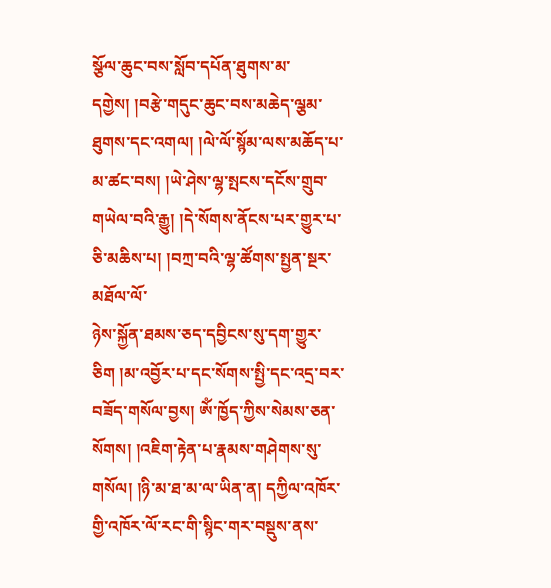སྩོལ་ཆུང་བས་སློབ་དཔོན་ཐུགས་མ་དགྱེས། །བརྩེ་གདུང་ཆུང་བས་མཆེད་ལྕམ་ཐུགས་དང་འགལ། །ལེ་ལོ་སྙོམ་ལས་མཆོད་པ་མ་ཚང་བས། །ཡེ་ཤེས་ལྷ་སྤངས་དངོས་གྲུབ་གཡེལ་བའི་རྒྱུ། །དེ་སོགས་ནོངས་པར་གྱུར་པ་ཅི་མཆིས་པ། །བཀྲ་བའི་ལྷ་ཚོགས་སྤྱན་སྔར་མཐོལ་ལོ་
ཉེས་སྐྱོན་ཐམས་ཅད་དབྱིངས་སུ་དག་གྱུར་ཅིག །མ་འབྱོར་པ་དང་སོགས་སྤྱི་དང་འདྲ་བར་བཟོད་གསོལ་བྱས། ཨོཾ་ཁྱོད་ཀྱིས་སེམས་ཅན་སོགས། །འཇིག་རྟེན་པ་རྣམས་གཤེགས་སུ་གསོལ། །ཉི་མ་ཐ་མ་ལ་ཡིན་ན། དཀྱིལ་འཁོར་གྱི་འཁོར་ལོ་རང་གི་སྙིང་གར་བསྡུས་ནས་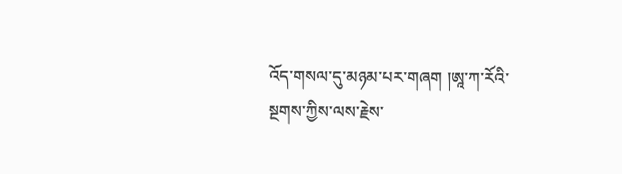འོད་གསལ་དུ་མཉམ་པར་གཞག །ཨཱ་ཀ་རོའི་སྔགས་ཀྱིས་ལས་རྗེས་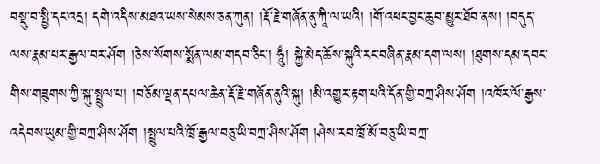བསྡུ་བ་སྤྱི་དང་འདྲ། དགེ་འདིས་མཐའ་ཡས་སེམས་ཅན་ཀུན། །རྡོ་རྗེ་གཞོན་ནུ་ཀཱི་ལ་ཡའི། །གོ་འཕང་བྱང་ཆུབ་མྱུར་ཐོབ་ནས། །བདུད་ལས་རྣམ་པར་རྒྱལ་བར་ཤོག །ཅེས་སོགས་སྨོན་ལམ་གདབ་ཅིང་། ཧཱུྃ། སྐྱེ་མེད་ཆོས་སྐུའི་རང་བཞིན་རྣམ་དག་ལས། །ཐུགས་དམ་དབང་གིས་གཟུགས་ཀྱི་སྐུ་སྤྲུལ་པ། །བཅོམ་ལྡན་དཔལ་ཆེན་རྡོ་རྗེ་གཞོན་ནུའི་སྐུ། །མི་འགྱུར་རྟག་པའི་དོན་གྱི་བཀྲ་ཤིས་ཤོག །འཁོར་ལོ་རྒྱས་འདེབས་ཡུམ་གྱི་བཀྲ་ཤིས་ཤོག །སྤྲུལ་པའི་ཁྲོ་རྒྱལ་བཅུ་ཡི་བཀྲ་ཤིས་ཤོག །ཤེས་རབ་ཁྲོ་མོ་བཅུ་ཡི་བཀྲ་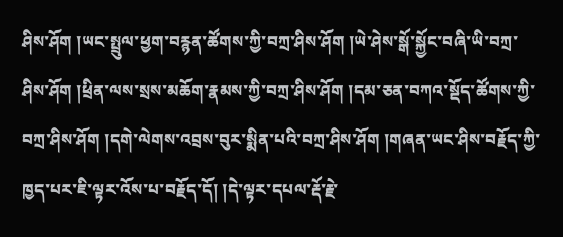ཤིས་ཤོག །ཡང་སྤྲུལ་ཕྱག་བརྙན་ཚོགས་ཀྱི་བཀྲ་ཤིས་ཤོག །ཡེ་ཤེས་སྒོ་སྐྱོང་བཞི་ཡི་བཀྲ་ཤིས་ཤོག །ཕྲིན་ལས་སྲས་མཆོག་རྣམས་ཀྱི་བཀྲ་ཤིས་ཤོག །དམ་ཅན་བཀའ་སྡོད་ཚོགས་ཀྱི་བཀྲ་ཤིས་ཤོག །དགེ་ལེགས་འབྲས་བུར་སྨིན་པའི་བཀྲ་ཤིས་ཤོག །གཞན་ཡང་ཤིས་བརྗོད་ཀྱི་ཁྱད་པར་ཇི་ལྟར་འོས་པ་བརྗོད་དོ། །དེ་ལྟར་དཔལ་རྡོ་རྗེ་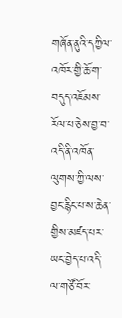གཞོན་ནུའི་དཀྱིལ་འཁོར་གྱི་ཆོ་ག་བདུད་འཇོམས་རོལ་པ་ཅེས་བྱ་བ་འདི་ནི་འཁོན་ལུགས་ཀྱི་ལས་བྱང་རྙིང་པ་ས་ཆེན་གྱིས་མཛད་པར་ཡང་བྱེད་པ་འདི་ལ་གཙོ་བོར་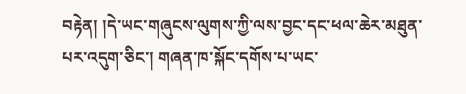བརྟེན། །དེ་ཡང་གཞུངས་ལུགས་ཀྱི་ལས་བྱང་དང་ཕལ་ཆེར་མཐུན་པར་འདུག་ཅིང་། གཞན་ཁ་སྐོང་དགོས་པ་ཡང་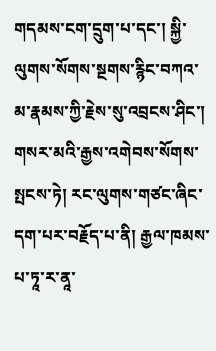གདམས་ངག་དྲུག་པ་དང་། སྐྱི་ལུགས་སོགས་སྔགས་རྙིང་བཀའ་མ་རྣམས་ཀྱི་རྗེས་སུ་འབྲངས་ཤིང་། གསར་མའི་རྒྱས་འགེབས་སོགས་སྤངས་ཏེ། རང་ལུགས་གཙང་ཞིང་དག་པར་བརྗོད་པ་ནི། རྒྱལ་ཁམས་པ་ཏཱ་ར་ནཱ་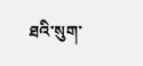ཐའི་སུག་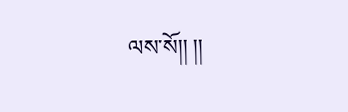ལས་སོ།། །།